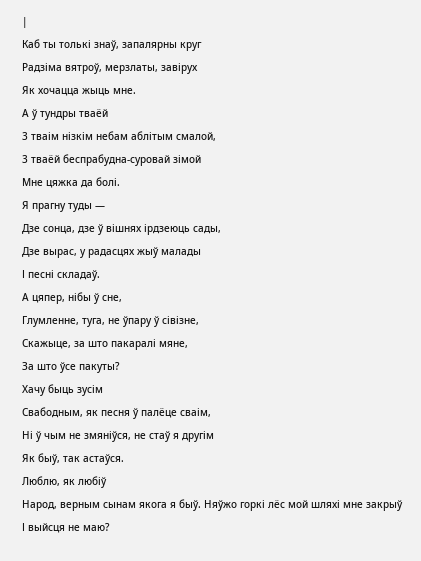|
Каб ты толькі знаў, запалярны круг
Радзіма вятроў, мерзлаты, завірух
Як хочацца жыць мне.
А ў тундры тваёй
3 тваім нізкім небам аблітым смалой,
3 тваёй беспрабудна-суровай зімой
Мне цяжка да болі.
Я прагну туды —
Дзе сонца, дзе ў вішнях ірдзеюць сады,
Дзе вырас, у радасцях жыў малады
І песні складаў.
А цяпер, нібы ў сне,
Глумленне, туга, не ўпару ў сівізне,
Скажыце, за што пакаралі мяне,
За што ўсе пакуты?
Хачу быць зусім
Свабодным, як песня ў палёце сваім,
Ні ў чым не змяніўся, не стаў я другім
Як быў, так астаўся.
Люблю, як любіў
Народ, верным сынам якога я быў. Няўжо горкі лёс мой шляхі мне закрыў
І выйсця не маю?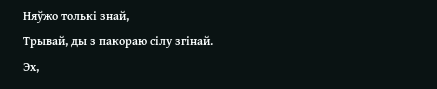Няўжо толькі знай,
Трывай, ды з пакораю сілу згінай.
Эх,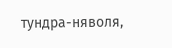тундра-няволя,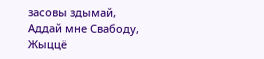засовы здымай,
Аддай мне Свабоду,
Жыццё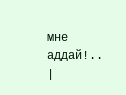мне аддай!..
|